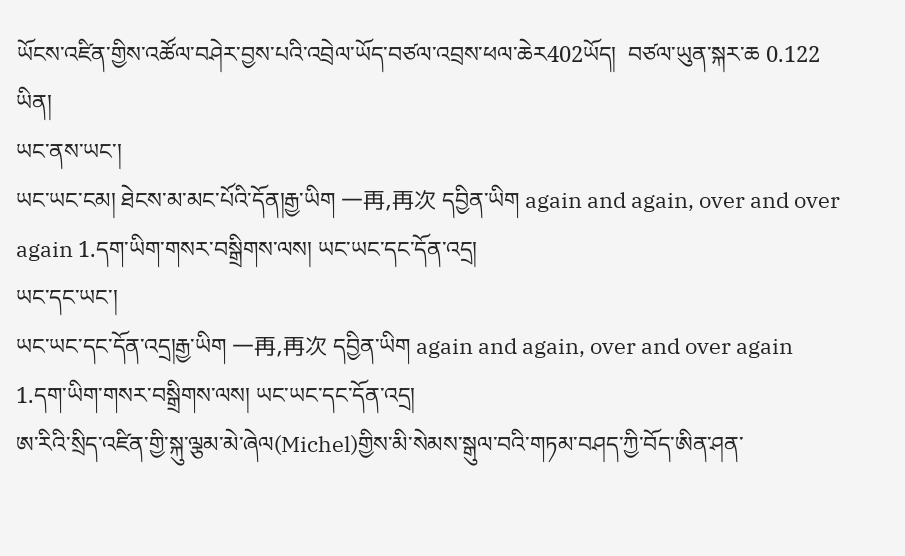ཡོངས་འཛིན་གྱིས་འཚོལ་བཤེར་བྱས་པའི་འབྲེལ་ཡོད་བཙལ་འབྲས་ཕལ་ཆེར402ཡོད།  བཙལ་ཡུན་སྐར་ཆ 0.122 ཡིན།
ཡང་ནས་ཡང་།
ཡང་ཡང་ངམ། ཐེངས་མ་མང་པོའི་དོན།རྒྱ་ཡིག 一再,再次 དབྱིན་ཡིག again and again, over and over again 1.དག་ཡིག་གསར་བསྒྲིགས་ལས། ཡང་ཡང་དང་དོན་འདྲ།
ཡང་དང་ཡང་།
ཡང་ཡང་དང་དོན་འདྲ།རྒྱ་ཡིག 一再,再次 དབྱིན་ཡིག again and again, over and over again 1.དག་ཡིག་གསར་བསྒྲིགས་ལས། ཡང་ཡང་དང་དོན་འདྲ།
ཨ་རིའི་སྲིད་འཛིན་གྱི་སྐུ་ལྕམ་མེ་ཞེལ(Michel)གྱིས་མི་སེམས་སྒུལ་བའི་གཏམ་བཤད་ཀྱི་བོད་ཨིན་ཤན་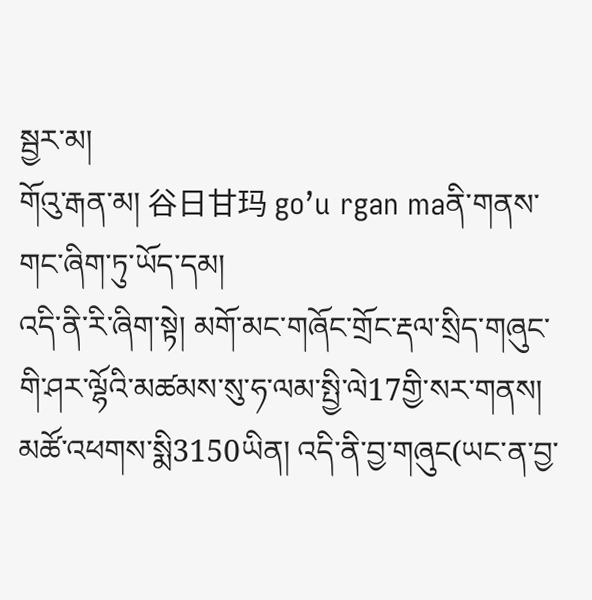སྦྱར་མ།
གོའུ་རྒན་མ། 谷日甘玛 go’u rgan maནི་གནས་གང་ཞིག་ཏུ་ཡོད་དམ།
འདི་ནི་རི་ཞིག་སྟེ། མགོ་མང་གཞོང་གྲོང་རྡལ་སྲིད་གཞུང་གི་ཤར་ལྷོའི་མཚམས་སུ་ཧ་ལམ་སྤྱི་ལེ17གྱི་སར་གནས། མཚོ་འཕགས་སྨི3150ཡིན། འདི་ནི་བྱ་གཞུང(ཡང་ན་བྱ་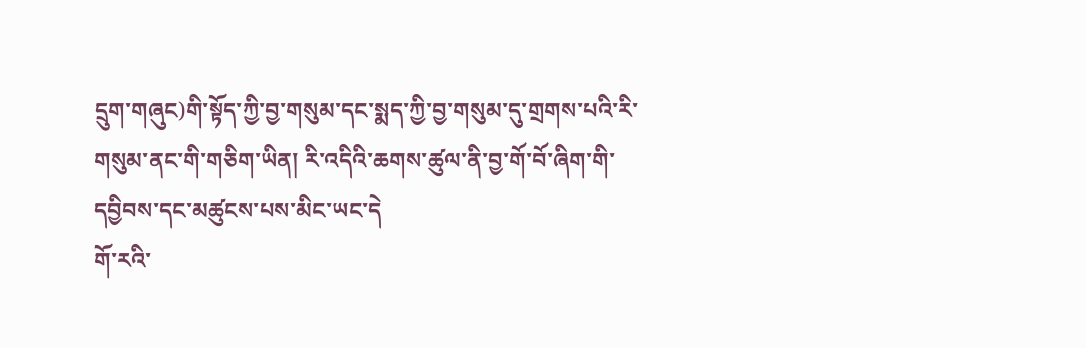དྲུག་གཞུང)གི་སྟོད་ཀྱི་བྱ་གསུམ་དང་སྨད་ཀྱི་བྱ་གསུམ་དུ་གྲགས་པའི་རི་གསུམ་ནང་གི་གཅིག་ཡིན། རི་འདིའི་ཆགས་ཚུལ་ནི་བྱ་གོ་བོ་ཞིག་གི་དབྱིབས་དང་མཚུངས་པས་མིང་ཡང་དེ
གོ་རའི་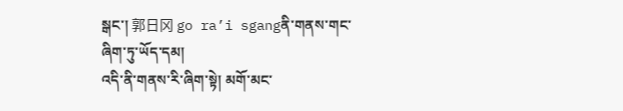སྒང་། 郭日冈 go ra’i sgangནི་གནས་གང་ཞིག་ཏུ་ཡོད་དམ།
འདི་ནི་གནས་རི་ཞིག་སྟེ། མགོ་མང་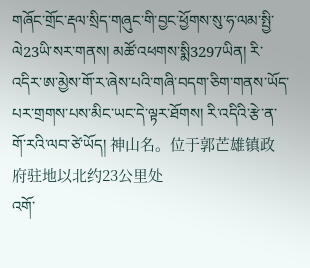གཞོང་གྲོང་རྡལ་སྲིད་གཞུང་གི་བྱང་ཕྱོགས་སུ་ཧ་ལམ་སྤྱི་ལེ23ཡི་སར་གནས། མཚོ་འཕགས་སྨི3297ཡིན། རི་འདིར་ཨ་མྱེས་གོ་ར་ཞེས་པའི་གཞི་བདག་ཅིག་གནས་ཡོད་པར་གྲགས་པས་མིང་ཡང་དེ་ལྟར་ཐོགས། རི་འདིའི་རྩེ་ན་གོ་རའི་ལབ་ཙེ་ཡོད། 神山名。位于郭芒雄镇政府驻地以北约23公里处
འགོ་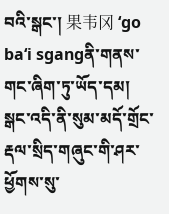བའི་སྒང་། 果韦冈 ‘go ba‘i sgangནི་གནས་གང་ཞིག་ཏུ་ཡོད་དམ།
སྒང་འདི་ནི་སུམ་མདོ་གྲོང་རྡལ་སྲིད་གཞུང་གི་ཤར་ཕྱོགས་སུ་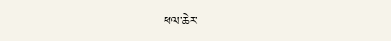ཕལ་ཆེར་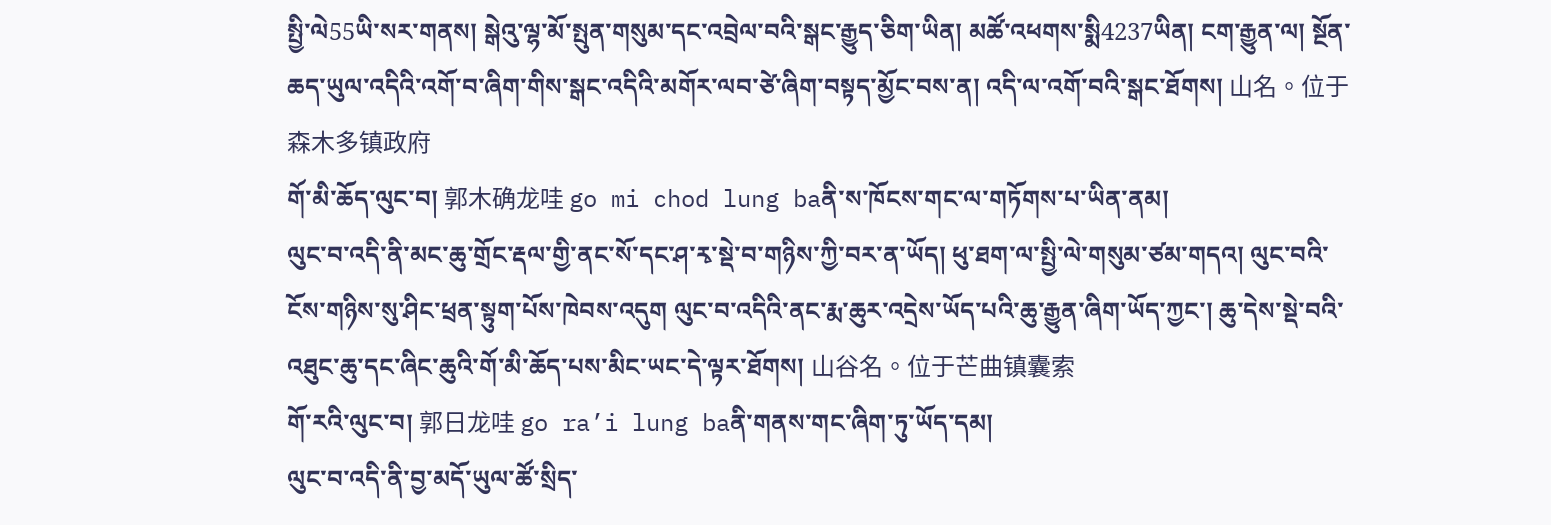སྤྱི་ལེ55ཡི་སར་གནས། སྒེའུ་ལྷ་མོ་སྤུན་གསུམ་དང་འབྲེལ་བའི་སྒང་རྒྱུད་ཅིག་ཡིན། མཚོ་འཕགས་སྨི4237ཡིན། ངག་རྒྱུན་ལ། སྔོན་ཆད་ཡུལ་འདིའི་འགོ་བ་ཞིག་གིས་སྒང་འདིའི་མགོར་ལབ་ཙེ་ཞིག་བསྟད་མྱོང་བས་ན། འདི་ལ་འགོ་བའི་སྒང་ཐོགས། 山名。位于森木多镇政府
གོ་མི་ཆོད་ལུང་བ། 郭木确龙哇 go mi chod lung baནི་ས་ཁོངས་གང་ལ་གཏོགས་པ་ཡིན་ནམ།
ལུང་བ་འདི་ནི་མང་ཆུ་གྲོང་རྡལ་གྱི་ནང་སོ་དང་ཤ་རྭ་སྡེ་བ་གཉིས་ཀྱི་བར་ན་ཡོད། ཕུ་ཐག་ལ་སྤྱི་ལེ་གསུམ་ཙམ་གདའ། ལུང་བའི་ངོས་གཉིས་སུ་ཤིང་ཕྲན་སྟུག་པོས་ཁེབས་འདུག ལུང་བ་འདིའི་ནང་རྨ་ཆུར་འདྲེས་ཡོད་པའི་ཆུ་རྒྱུན་ཞིག་ཡོད་ཀྱང་། ཆུ་དེས་སྡེ་བའི་འཐུང་ཆུ་དང་ཞིང་ཆུའི་གོ་མི་ཆོད་པས་མིང་ཡང་དེ་ལྟར་ཐོགས། 山谷名。位于芒曲镇囊索
གོ་རའི་ལུང་བ། 郭日龙哇 go ra’i lung baནི་གནས་གང་ཞིག་ཏུ་ཡོད་དམ།
ལུང་བ་འདི་ནི་བྱ་མདོ་ཡུལ་ཚོ་སྲིད་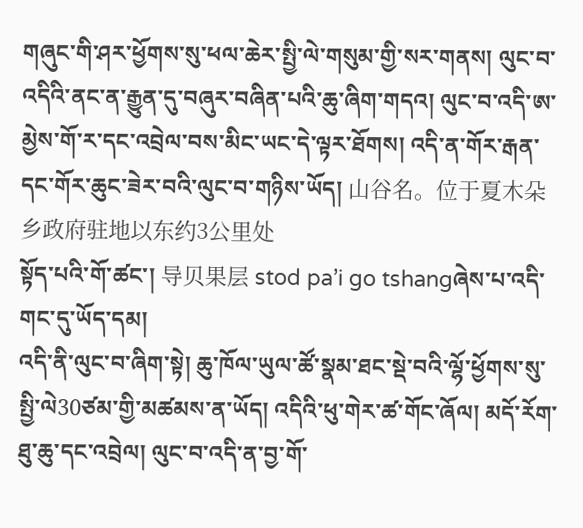གཞུང་གི་ཤར་ཕྱོགས་སུ་ཕལ་ཆེར་སྤྱི་ལེ་གསུམ་གྱི་སར་གནས། ལུང་བ་འདིའི་ནང་ན་རྒྱུན་དུ་བཞུར་བཞིན་པའི་ཆུ་ཞིག་གདའ། ལུང་བ་འདི་ཨ་མྱེས་གོ་ར་དང་འབྲེལ་བས་མིང་ཡང་དེ་ལྟར་ཐོགས། འདི་ན་གོར་རྒན་དང་གོར་ཆུང་ཟེར་བའི་ལུང་བ་གཉིས་ཡོད། 山谷名。位于夏木朵乡政府驻地以东约3公里处
སྟོད་པའི་གོ་ཚང་། 导贝果层 stod pa’i go tshangཞེས་པ་འདི་གང་དུ་ཡོད་དམ།
འདི་ནི་ལུང་བ་ཞིག་སྟེ། ཆུ་ཁོལ་ཡུལ་ཚོ་སྣམ་ཐང་སྡེ་བའི་ལྷོ་ཕྱོགས་སུ་སྤྱི་ལེ30ཙམ་གྱི་མཚམས་ན་ཡོད། འདིའི་ཕུ་གེར་ཚ་གོང་ཞོལ། མདོ་རོག་ཐུ་ཆུ་དང་འབྲེལ། ལུང་བ་འདི་ན་བྱ་གོ་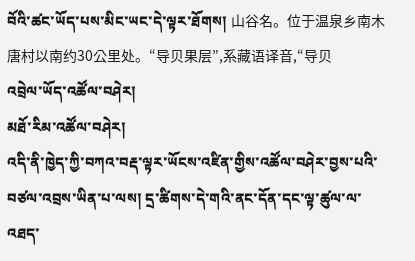བོའི་ཚང་ཡོད་པས་མིང་ཡང་དེ་ལྟར་ཐོགས། 山谷名。位于温泉乡南木唐村以南约30公里处。“导贝果层”,系藏语译音,“导贝
འབྲེལ་ཡོད་འཚོལ་བཤེར།
མཐོ་རིམ་འཚོལ་བཤེར།
འདི་ནི་ཁྱེད་ཀྱི་བཀའ་བརྡ་ལྟར་ཡོངས་འཛིན་གྱིས་འཚོལ་བཤེར་བྱས་པའི་བཙལ་འབྲས་ཡིན་པ་ལས། དྲ་ཚིགས་དེ་གའི་ནང་དོན་དང་ལྟ་ཚུལ་ལ་འཐད་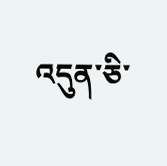འདུན་ཅི་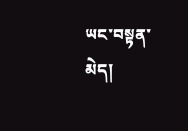ཡང་བསྟན་མེད།